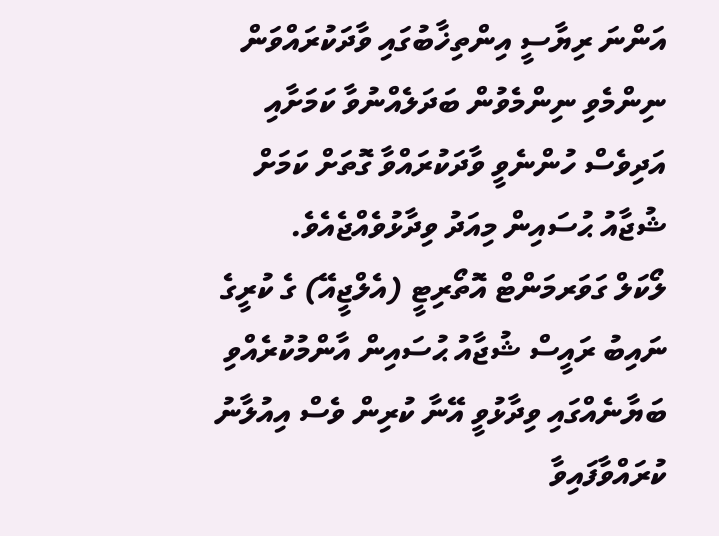އަންނަ ރިޔާސީ އިންތިޚާބުގައި ވާދަކުރައްވަން ނިންމެވި ނިންމެވުން ބަދަލެއްނުވާ ކަމަށާއި އަދިވެސް ހުންނެވީ ވާދަކުރައްވާ ގޮތަށް ކަމަށް ޝުޖާއު ޙުސައިން މިއަދު ވިދާޅުވެއްޖެއެވެ.
ލޯކަލް ގަވަރމަންޓް އޮތޯރިޓީ (އެލްޖީއޭ) ގެ ކުރީގެ ނައިބު ރައީސް ޝުޖާއު ޙުސައިން އާންމުކުރެއްވި ބަޔާނެއްގައި ވިދާޅުވީ އޭނާ ކުރިން ވެސް އިއުލާނު ކުރައްވާފައިވާ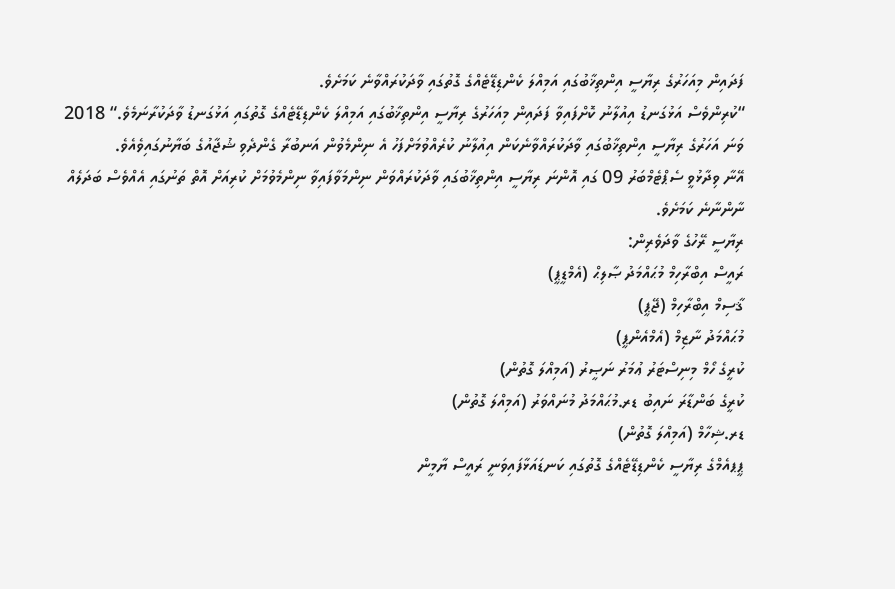ފަދައިން މިއަހަރުގެ ރިޔާސީ އިންތިޚާބުގައި އަމިއްލަ ކެންޑިޑޭޓެއްގެ ގޮތުގައި ވާދަކުރައްވާނެ ކަމަށެވެ.
“ކުރިންވެސް އަޅުގަނޑު އިއުލާނު ކޮށްފައިވާ ފަދައިން މިއަހަރުގެ ރިޔާސީ އިންތިޚާބުގައި އަމިއްލަ ކެންޑިޑޭޓެއްގެ ގޮތުގައި އަޅުގަނޑު ވާދަކުރާނަމެވެ.“ 2018 ވަނަ އަހަރުގެ ރިޔާސީ އިންތިޚާބުގައި ވާދަކުރައްވާނެކަން އިއުލާނު ކުރެއްވުމަށްފަހު އެ ނިންމެވުން އަނބުރާ ގެންދެވި ޝުޖާއުގެ ބަޔާނުގައިވެއެވެ.
އޭނާ ވިދާޅުވީ ސެޕްޓެމްބަރު 09 ގައި އޮންނަ ރިޔާސީ އިންތިޚާބުގައި ވާދަކުރައްވަން ނިންމަވާފައިވާ ނިންމެވުމަށް ކުރިއަށް އޮތް ތަނުގައި އެއްވެސް ބަދަލެއް ނާންނާނެ ކަމަށެވެ.
ރިޔާސީ ރޭހުގެ ވާދަވެރިން:
ރައީސް އިބްރާހިމް މުޙައްމަދު ޞާލިޙް (އެމްޑީޕީ)
ޤާސިމް އިބްރާހިމް (ޖޭޕީ)
މުޙައްމަދު ނާޒިމް (އެމްއެންޕީ)
ކުރީގެ ހޯމް މިނިސްޓަރު ޢުމަރު ނަޞީރު (އަމިއްލަ ގޮތުން)
ކުރީގެ ބަންޑާރަ ނައިބު ޑރ.މުޙައްމަދު މުނައްވަރު (އަމިއްލަ ގޮތުން)
ޑރ.ޝިހާމް (އަމިއްލަ ގޮތުން)
ޕީޕއެމްގެ ރިޔާސީ ކެންޑިޑޭޓެއްގެ ގޮތުގައި ކަނޑައަޅާފައިވަނީ ރައީސް ޔާމީން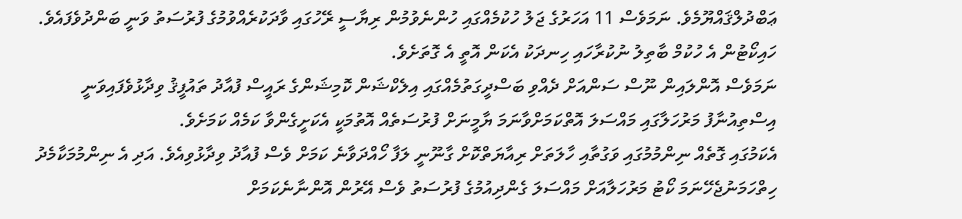ޢަބްދުލްޤައްޔޫމެވެ. ނަމަވެސް 11 އަހަރުގެ ޖަލު ހުކުމެއްގައި ހުންނެވުމުން ރިޔާސީ ރޭހުގައި ވާދަކުރެއްވުމުގެ ފުރުސަތު ވަނީ ބަންދުވެފައެވެ. ހައިކޯޓުން އެ ހުކުމް ބާތިލު ނުކުރާހައި ހިނދަކު އެކަން އޮތީ އެ ގޮތަށެވެ.
ނަމަވެސް އޮންލައިން ނޫސް ސަންއަށް ދެއްވި ބަސްދީގަތުމެއްގައި އިލެކްޝަން ކޮމިޝަންގެ ރައީސް ފުއާދު ތައުފީޤު ވިދާޅުވެފައިވަނީ އިސްތިއުނާފު މަރުހަލާގައި މައްސަލަ އޮތްކަމަށްވާނަމަ ޔާމީނަށް ފުރުސަތެއް އޮތުމަކީ އެކަށީގެންވާ ކަމެއް ކަމަށެވެ.
އެކަމުގައި ގޮތެއް ނިންމުމުގައި ވަގުތާއި ހާލަތަށް ރިއާޔަތްކޮށް ގާނޫނީ ލަފާ ހޯއްދަވާނެ ކަމަށް ވެސް ފުއާދު ވިދާޅުވިއެވެ. އަދި އެ ނިންމުމަކާމެދު ހިތްހަމަނުޖެހޭނަމަ ކޯޓު މަރުހަލާއަށް މައްސަލަ ގެންދިއުމުގެ ފުރުސަތު ވެސް އޭރުން އޮންނާނެކަމަށް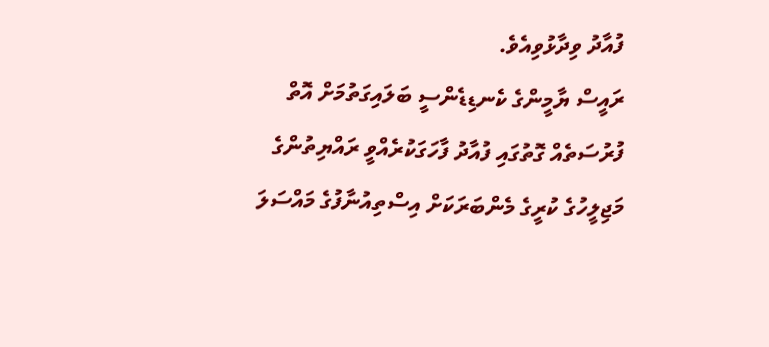ފުއާދު ވިދާޅުވިއެވެ.
ރައީސް ޔާމީންގެ ކެނޑިޑެންސީ ބަލައިގަތުމަށް އޮތް ފުރުސަތެއް ގޮތުގައި ފުއާދު ފާހަގަކުރެއްވީ ރައްޔިތުންގެ މަޖިލީހުގެ ކުރީގެ މެންބަރަކަށް އިސްތިއުނާފުގެ މައްސަލަ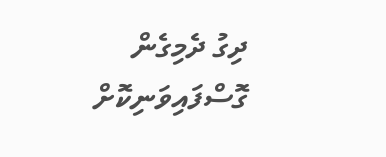ދިގު ދެމިގެން ގޮސްފައިވަނިކޮށް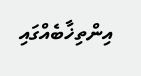އިންތިޚާބެއްގައި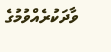ވާދަކުރެއްވުމުގެ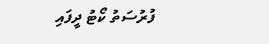ފުރުސަތު ކޯޓު ދީފައި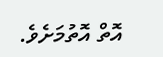އޮތް އޮތުމަށެވެ.